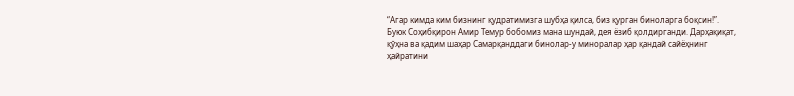“Агар кимда ким бизнинг қудратимизга шубҳа қилса, биз қурган биноларга боқсин!”.
Буюк Соҳибқирон Амир Темур бобомиз мана шундай, дея ёзиб қолдирганди. Дарҳақиқат, қўҳна ва қадим шаҳар Самарқанддаги бинолар-у миноралар ҳар қандай сайёҳнинг ҳайратини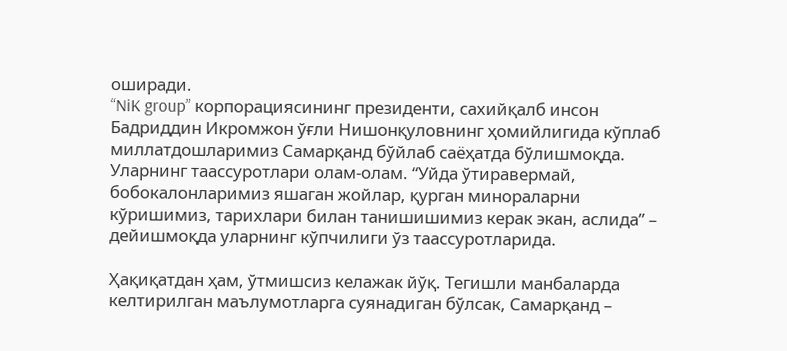оширади.
“NiK group” корпорациясининг президенти, сахийқалб инсон Бадриддин Икромжон ўғли Нишонқуловнинг ҳомийлигида кўплаб миллатдошларимиз Самарқанд бўйлаб саёҳатда бўлишмоқда. Уларнинг таассуротлари олам-олам. “Уйда ўтиравермай, бобокалонларимиз яшаган жойлар, қурган минораларни кўришимиз, тарихлари билан танишишимиз керак экан, аслида” – дейишмоқда уларнинг кўпчилиги ўз таассуротларида.

Ҳақиқатдан ҳам, ўтмишсиз келажак йўқ. Тегишли манбаларда келтирилган маълумотларга суянадиган бўлсак, Самарқанд –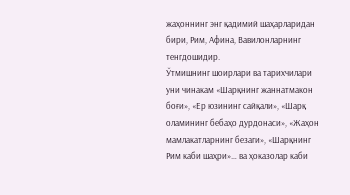жаҳоннинг энг қадимий шаҳарларидан бири, Рим, Афина, Вавилонларнинг тенгдошидир.
Ўтмишнинг шоирлари ва тарихчилари уни чинакам «Шарқнинг жаннатмакон боғи», «Ер юзининг сайқали», «Шарқ оламининг бебаҳо дурдонаси», «Жаҳон мамлакатларнинг безаги», «Шарқнинг Рим каби шаҳри»… ва ҳоказолар каби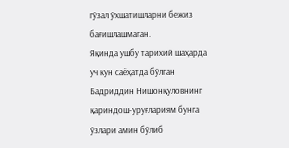гўзал ўхшатишларни бежиз бағишлашмаган.
Яқинда ушбу тарихий шаҳарда уч кун саёҳатда бўлган Бадриддин Нишонқуловнинг қариндош-уруғлариям бунга ўзлари амин бўлиб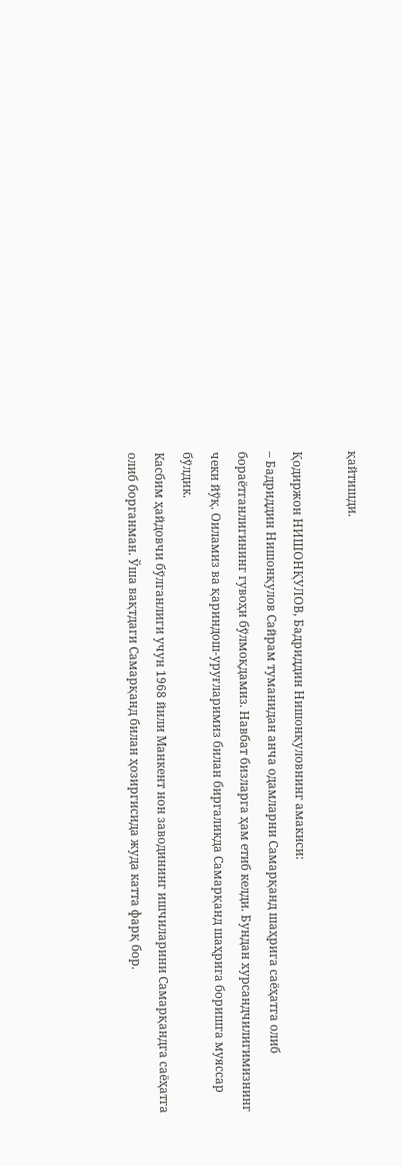қайтишди.

Қодиржон НИШОНҚУЛОВ, Бадриддин Нишонқуловнинг амакиси:
– Бадриддин Нишонқулов Сайрам туманидан анча одамларни Самарқанд шаҳрига саёҳатга олиб бораётганлигининг гувоҳи бўлмоқдамиз. Навбат бизларга ҳам етиб келди. Бундан хурсандчилигимизнинг чеки йўқ. Оиламиз ва қариндош-уруғларимиз билан биргаликда Самарқанд шаҳрига боришга муяссар бўлдик.
Касбим ҳайдовчи бўлганлиги учун 1968 йили Манкент нон заводининг ишчиларини Самарқандга саёҳатга олиб борганман. Ўша вақтдаги Самарқанд билан ҳозиргисида жуда катта фарқ бор.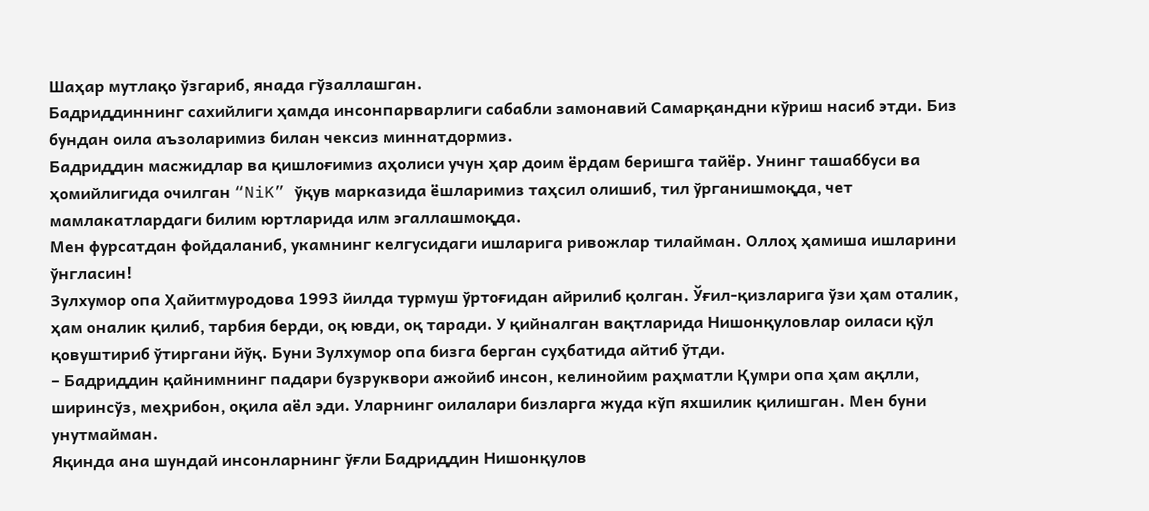Шаҳар мутлақо ўзгариб, янада гўзаллашган.
Бадриддиннинг сахийлиги ҳамда инсонпарварлиги сабабли замонавий Самарқандни кўриш насиб этди. Биз бундан оила аъзоларимиз билан чексиз миннатдормиз.
Бадриддин масжидлар ва қишлоғимиз аҳолиси учун ҳар доим ёрдам беришга тайёр. Унинг ташаббуси ва ҳомийлигида очилган “NiK” ўқув марказида ёшларимиз таҳсил олишиб, тил ўрганишмоқда, чет мамлакатлардаги билим юртларида илм эгаллашмоқда.
Мен фурсатдан фойдаланиб, укамнинг келгусидаги ишларига ривожлар тилайман. Оллоҳ ҳамиша ишларини ўнгласин!
Зулхумор опа Ҳайитмуродова 1993 йилда турмуш ўртоғидан айрилиб қолган. Ўғил-қизларига ўзи ҳам оталик, ҳам оналик қилиб, тарбия берди, оқ ювди, оқ таради. У қийналган вақтларида Нишонқуловлар оиласи қўл қовуштириб ўтиргани йўқ. Буни Зулхумор опа бизга берган суҳбатида айтиб ўтди.
– Бадриддин қайнимнинг падари бузруквори ажойиб инсон, келинойим раҳматли Қумри опа ҳам ақлли, ширинсўз, меҳрибон, оқила аёл эди. Уларнинг оилалари бизларга жуда кўп яхшилик қилишган. Мен буни унутмайман.
Яқинда ана шундай инсонларнинг ўғли Бадриддин Нишонқулов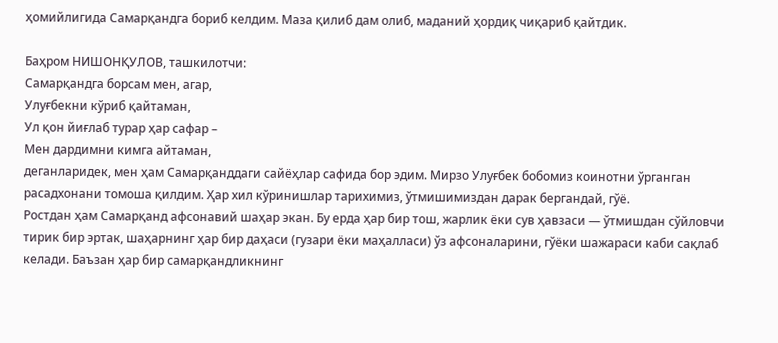ҳомийлигида Самарқандга бориб келдим. Маза қилиб дам олиб, маданий ҳордиқ чиқариб қайтдик.

Баҳром НИШОНҚУЛОВ, ташкилотчи:
Самарқандга борсам мен, агар,
Улуғбекни кўриб қайтаман,
Ул қон йиғлаб турар ҳар сафар –
Мен дардимни кимга айтаман,
деганларидек, мен ҳам Самарқанддаги сайёҳлар сафида бор эдим. Мирзо Улуғбек бобомиз коинотни ўрганган расадхонани томоша қилдим. Ҳар хил кўринишлар тарихимиз, ўтмишимиздан дарак бергандай, гўё.
Ростдан ҳам Самарқанд афсонавий шаҳар экан. Бу ерда ҳар бир тош, жарлик ёки сув ҳавзаси — ўтмишдан сўйловчи тирик бир эртак, шаҳарнинг ҳар бир даҳаси (гузари ёки маҳалласи) ўз афсоналарини, гўёки шажараси каби сақлаб келади. Баъзан ҳар бир самарқандликнинг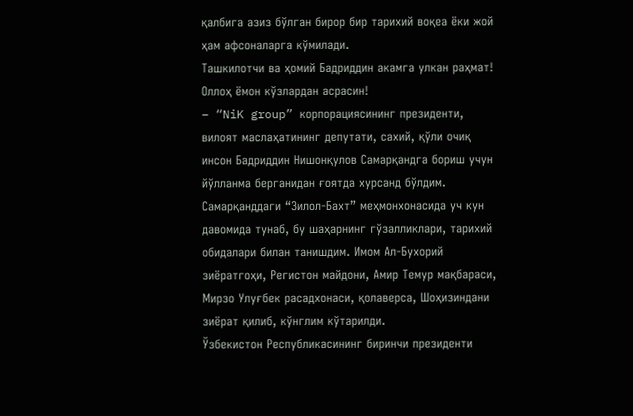қалбига азиз бўлган бирор бир тарихий воқеа ёки жой ҳам афсоналарга кўмилади.
Ташкилотчи ва ҳомий Бадриддин акамга улкан раҳмат! Оллоҳ ёмон кўзлардан асрасин!
– “NiK group” корпорациясининг президенти, вилоят маслаҳатининг депутати, сахий, қўли очиқ инсон Бадриддин Нишонқулов Самарқандга бориш учун йўлланма берганидан ғоятда хурсанд бўлдим. Самарқанддаги “Зилол-Бахт” меҳмонхонасида уч кун давомида тунаб, бу шаҳарнинг гўзалликлари, тарихий обидалари билан танишдим. Имом Ал-Бухорий зиёратгоҳи, Регистон майдони, Амир Темур мақбараси, Мирзо Улуғбек расадхонаси, қолаверса, Шоҳизиндани зиёрат қилиб, кўнглим кўтарилди.
Ўзбекистон Республикасининг биринчи президенти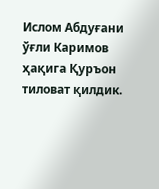Ислом Абдуғани ўғли Каримов ҳақига Қуръон тиловат қилдик.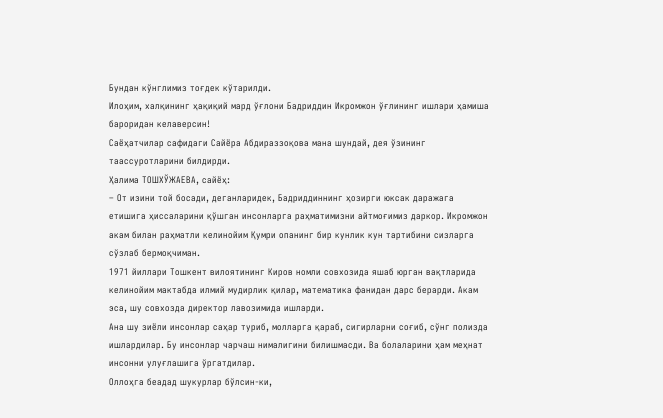Бундан кўнглимиз тоғдек кўтарилди.
Илоҳим, халқининг ҳақиқий мард ўғлони Бадриддин Икромжон ўғлининг ишлари ҳамиша бароридан келаверсин!
Саёҳатчилар сафидаги Сайёра Абдираззоқова мана шундай, дея ўзининг таассуротларини билдирди.
Ҳалима ТОШХЎЖАЕВА, сайёҳ:
– От изини той босади, деганларидек, Бадриддиннинг ҳозирги юксак даражага етишига ҳиссаларини қўшган инсонларга раҳматимизни айтмоғимиз даркор. Икромжон акам билан раҳматли келинойим Қумри опанинг бир кунлик кун тартибини сизларга сўзлаб бермоқчиман.
1971 йиллари Тошкент вилоятининг Киров номли совхозида яшаб юрган вақтларида келинойим мактабда илмий мудирлик қилар, математика фанидан дарс берарди. Акам эса, шу совхозда директор лавозимида ишларди.
Ана шу зиёли инсонлар саҳар туриб, молларга қараб, сигирларни соғиб, сўнг полизда ишлардилар. Бу инсонлар чарчаш нималигини билишмасди. Ва болаларини ҳам меҳнат инсонни улуғлашига ўргатдилар.
Оллоҳга беадад шукурлар бўлсин-ки,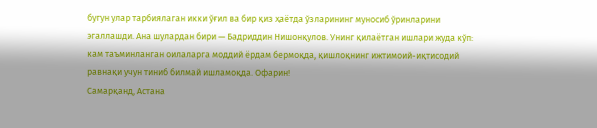бугун улар тарбиялаган икки ўғил ва бир қиз ҳаётда ўзларининг муносиб ўринларини эгаллашди. Ана шулардан бири — Бадриддин Нишонқулов. Унинг қилаётган ишлари жуда кўп: кам таъминланган оилаларга моддий ёрдам бермоқда, қишлоқнинг ижтимоий-иқтисодий равнақи учун тиниб билмай ишламоқда. Офарин!
Самарқанд, Астана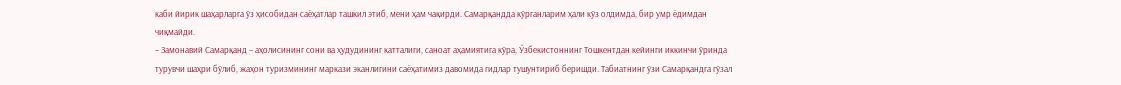каби йирик шаҳарларга ўз ҳисобидан саёҳатлар ташкил этиб, мени ҳам чақирди. Самарқандда кўрганларим ҳали кўз олдимда, бир умр ёдимдан чиқмайди.
– Замонавий Самарқанд – аҳолисининг сони ва ҳудудининг катталиги, саноат аҳамиятига кўра, Ўзбекистоннинг Тошкентдан кейинги иккинчи ўринда турувчи шаҳри бўлиб, жаҳон туризмининг маркази эканлигини саёҳатимиз давомида гидлар тушунтириб беришди. Табиатнинг ўзи Самарқандга гўзал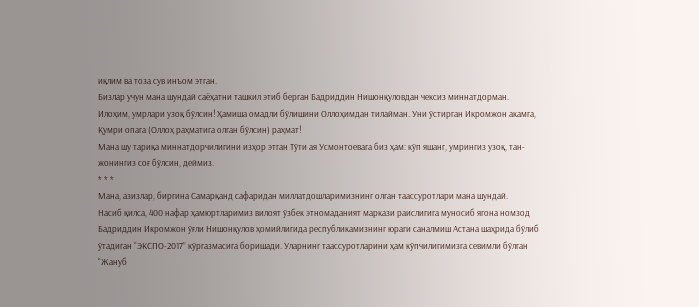иқлим ва тоза сув инъом этган.
Бизлар учун мана шундай саёҳатни ташкил этиб берган Бадриддин Нишонқуловдан чексиз миннатдорман. Илоҳим, умрлари узоқ бўлсин! Ҳамиша омадли бўлишини Оллоҳимдан тилайман. Уни ўстирган Икромжон акамга, Қумри опага (Оллоҳ раҳматига олган бўлсин) раҳмат!
Мана шу тариқа миннатдорчилигини изҳор этган Тўти ая Усмонтоевага биз ҳам: кўп яшанг, умрингиз узоқ, тан-жонингиз соғ бўлсин, деймиз.
* * *
Мана, азизлар, биргина Самарқанд сафаридан миллатдошларимизнинг олган таассуротлари мана шундай.
Насиб қилса, 400 нафар ҳамюртларимиз вилоят ўзбек этномаданият маркази раислигига муносиб ягона номзод Бадриддин Икромжон ўғли Нишонқулов ҳомийлигида республикамизнинг юраги саналмиш Астана шаҳрида бўлиб ўтадиган “ЭКСПО-2017” кўргазмасига боришади. Уларнинг таассуротларини ҳам кўпчилигимизга севимли бўлган “Жануб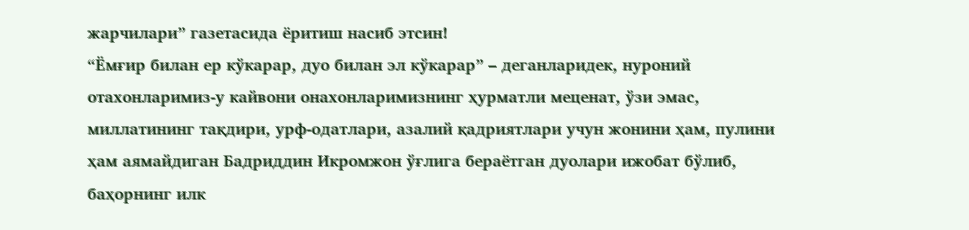жарчилари” газетасида ёритиш насиб этсин!
“Ёмғир билан ер кўкарар, дуо билан эл кўкарар” – деганларидек, нуроний отахонларимиз-у кайвони онахонларимизнинг ҳурматли меценат, ўзи эмас, миллатининг тақдири, урф-одатлари, азалий қадриятлари учун жонини ҳам, пулини ҳам аямайдиган Бадриддин Икромжон ўғлига бераётган дуолари ижобат бўлиб, баҳорнинг илк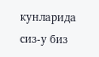кунларида сиз-у биз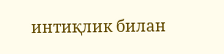интиқлик билан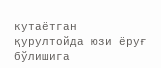кутаётган қурултойда юзи ёруғ бўлишига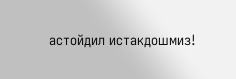астойдил истакдошмиз!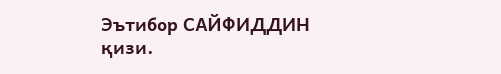Эътибор САЙФИДДИН қизи.